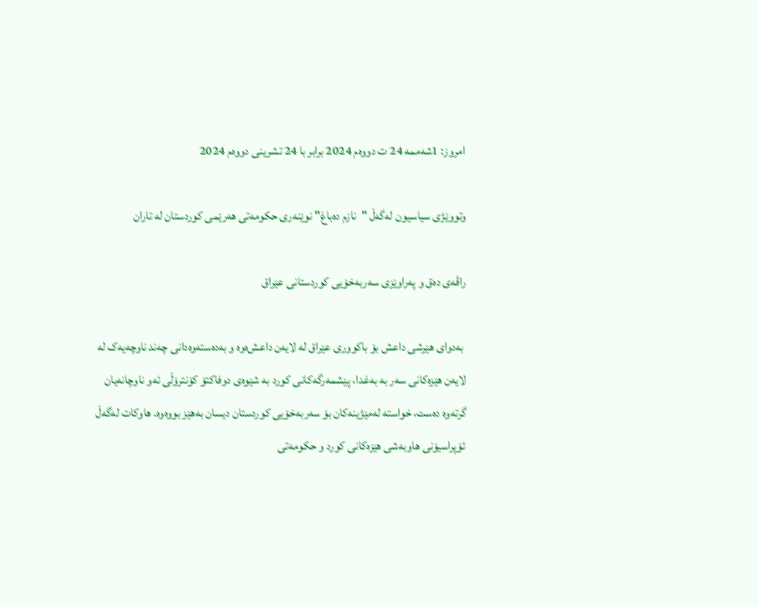امروز: 1شەممە 24 ت دووەم 2024 برابر با 24 تشرینی دووەم 2024

وتووێژی سیاسیون له‌گه‌ڵ "نازم ده‌باغ" نوێنه‌ری حکومه‌تی هه‌رێمی کوردستان له تاران

راڤه‌ی ده‌ق و په‌راوێزی سه‌ربه‌خۆیی کوردستانی عێراق

 به‌دوای هێرشی داعش بۆ باکووری عێراق له لایه‌ن داعش‌ه‌وه و به‌ده‌سته‌وه‌دانی چه‌ند ناوچه‌یه‌ک له لایه‌ن هێزه‌کانی سه‌ر به به‌غدا، پێشمه‌رگه‌کانی کورد به شێوه‌ی دوفاکتۆ کۆنترۆڵی ئه‌و ناوچانه‌یان گرته‌وه ده‌ست، خواسته له‌مێژینه‌کان بۆ سه‌ربه‌خۆیی کوردستان دیسان به‌هێز بووه‌وه. هاوکات له‌گه‌ڵ ئۆپراسیۆنی هاوبه‌شی هێزه‌کانی کورد و حکومه‌تی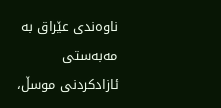ناوه‌ندی عێراق به مه‌به‌ستی ئازادکردنی موسڵ،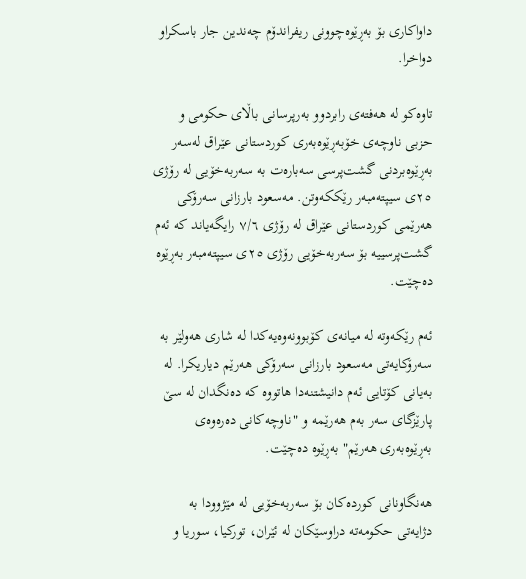داواکاری بۆ به‌‌ڕێوه‌چوونی ریفراندۆم چه‌ندین جار باسکراو دواخرا.

تاوه‌کو له هه‌فته‌ی رابردوو به‌رپرسانی باڵای حکومی و حزبی ناوچه‌ی خۆبه‌ڕێوه‌به‌ری کوردستانی عێراق له‌سه‌ر به‌ڕێوه‌بردنی گشت‌پرسی سه‌‌باره‌ت به سه‌ربه‌خۆیی له رۆژی ٢٥ی سیپته‌مبه‌ر رێککه‌وتن. مه‌سعود بارزانی سه‌رۆکی هه‌‌رێمی کوردستانی عێراق له رۆژی ٧/٦ رایگه‌یاند که ئه‌م گشت‌پرسییه بۆ سه‌ربه‌خۆیی رۆژی ٢٥ی سیپته‌مبه‌ر به‌ڕێوه ده‌چێت.

ئه‌م رێکه‌وته له میانه‌ی کۆبوونه‌وه‌یه‌کدا له شاری هه‌ولێر به سه‌رۆکایه‌تی مه‌سعود بارزانی سه‌رۆکی هه‌رێم دیاریکرا. له به‌یانی کۆتایی ئه‌م دانیشتنه‌دا هاتووه که ده‌نگدان له سێ پارێزگای سه‌ر به‌م هه‌رێمه و "ناوچه‌کانی ده‌ره‌وه‌ی به‌ڕێوه‌به‌ری هه‌رێم" به‌ڕێوه‌ ده‌چێت.

هه‌نگاونانی کورده‌کان بۆ سه‌ربه‌خۆیی له مێژوودا به دژایه‌تی حکومه‌ته‌ دراوسێکان له ئێران، تورکیا، سوریا و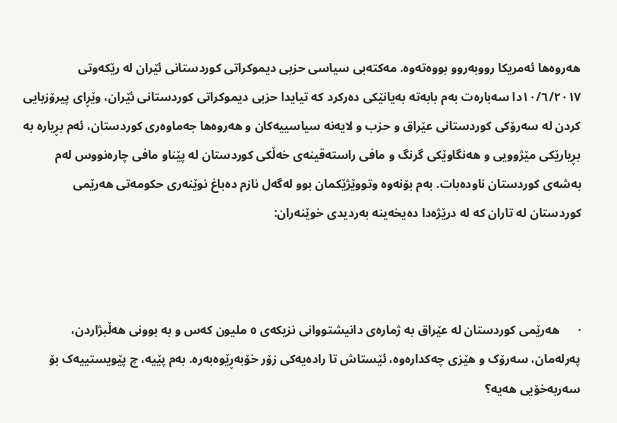هه‌روه‌ها ئه‌مریکا رووبه‌روو بووه‌ته‌وه. مه‌کته‌بی سیاسی حزبی دیموکراتی کوردستانی ئێران له رێکه‌وتی ١٠/٦/٢٠١٧دا سه‌باره‌ت به‌م بابه‌ته به‌یانێکی ده‌رکرد که تیایدا حزبی دیموکراتی کوردستانی ئێران، وێڕای پیرۆزبایی کردن له سه‌رۆکی کوردستانی عێراق و حزب و لایه‌نه سیاسییه‌کان و هه‌روه‌ها جه‌ماوه‌ری کوردستان، ئه‌م بڕیاره به بڕیارێکی مێژوویی و هه‌نگاوێکی گرنگ و مافی راسته‌قینه‌ی خه‌ڵکی کوردستان له پێناو مافی چاره‌نووس له‌م به‌شه‌ی کوردستان ناوده‌بات. به‌م بۆنه‌وه وتووێژێکمان بوو له‌گه‌ل نازم ده‌باغ نوێنه‌ری حکومه‌تی هه‌رێمی کوردستان له تاران که له درێژه‌دا ده‌یخه‌ینه به‌ردیدی خوێنه‌ران:



·      هه‌رێمی کوردستان له عێراق به ژماره‌ی دانیشتووانی نزیکه‌ی ٥ ملیون که‌س و به بوونی هه‌ڵبژاردن، په‌رله‌مان، سه‌رۆک و هێزی چه‌کداره‌وه، ئێستاش تا راده‌یه‌کی زۆر خۆبه‌ڕێوه‌به‌ره. به‌م پێیه، چ پێویستییه‌ک بۆ سه‌ربه‌خۆیی هه‌یه؟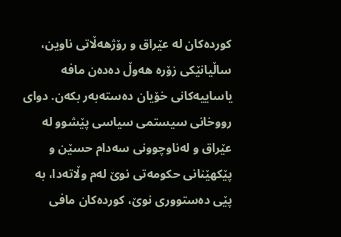کورده‌کان له عێراق و رۆژهه‌ڵاتی ناوین، ساڵیانێکی زۆره هه‌وڵ ده‌ده‌ن مافه یاساییه‌کانی خۆیان ده‌سته‌به‌ر بکه‌ن. دوای رووخانی سیستمی سیاسی پێشوو له عێراق و له‌ناوچوونی سه‌دام حسێن و پێکهێنانی حکومه‌تی نوێ له‌م وڵاته‌دا، به پێی ده‌ستووری نوێ، کورده‌کان مافی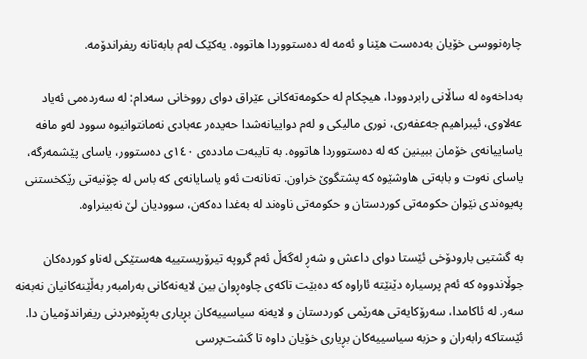چاره‌نووسی خۆیان به‌ده‌ست هێنا و ئه‌مه له ده‌ستووردا هاتووه. یه‌کێک له‌م بابه‌تانه ریفراندۆمه.

به‌داخه‌وه له ساڵانی رابردوودا، هیچکام له حکومه‌ته‌کانی عێراق دوای رووخانی سه‌دام: له سه‌رده‌می ئه‌یاد عه‌لاوی، ئیبراهیم جه‌عفه‌ری، نوری مالیکی و له‌م دواییانه‌شدا حه‌یده‌ر عه‌بادی نه‌مانتوانیوه سوود له‌و مافه یاساییانه‌ی خۆمان ببینین که له ده‌ستووردا هاتووه. به‌ تایبه‌ت مادده‌ی ١٤٠ی ده‌ستوور، یاسای پێشمه‌رگه، یاسای نه‌وت و بابه‌تی هاوشێوه‌ که پشتگوێ خراون. ته‌نانه‌ت ئه‌و یاسایانه‌ی که باس له چۆنیه‌تی رێکخستنی په‌یوه‌ندی نێوان حکومه‌تی کوردستان و حکومه‌تی ناوه‌ند له به‌‌غدا ده‌که‌ن، سوودیان لێ نه‌بینراوه.

به گشتیی بارودۆخی ئێستا دوای داعش و شه‌ڕ له‌گه‌ڵ ئه‌م گروپه تیرۆریستییه هه‌ستێکی له‌ناو کورده‌کان جوڵاندووه که ئه‌م پرسیاره دێنێته ئاراوه که ده‌بێت تاکه‌ی چاوه‌ڕوان بین لایه‌نه‌کانی به‌رامبه‌ر به‌ڵێنه‌کانیان نه‌به‌نه سه‌ر. له ئاکامدا، سه‌رۆکایه‌تی هه‌رێمی کوردستان و لایه‌نه سیاسییه‌کان بڕیاری به‌ڕێوه‌بردنی ریفراندۆمیان دا. ئێستاکه رابه‌ران و حزبه سیاسییه‌کان بڕیاری خۆیان داوه‌ تا گشت‌پرسی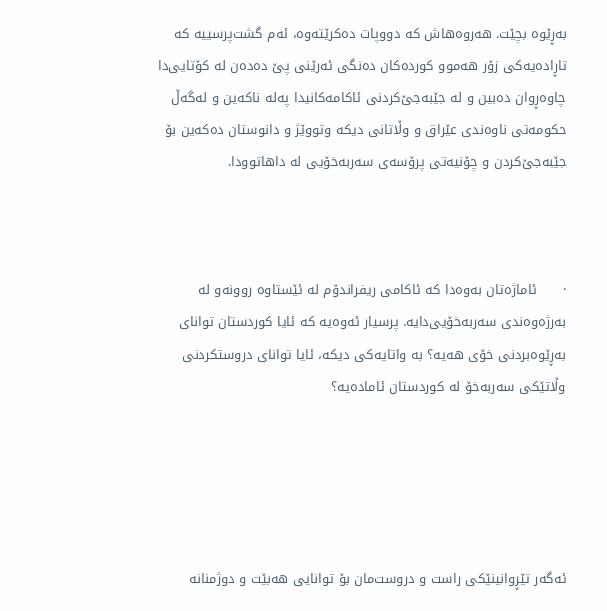به‌ڕێوه‌ بچێت. هه‌روه‌هاش که دووپات ده‌کرێته‌وه، ئه‌م گشت‌پرسییه که تاڕاده‌یه‌کی زۆر هه‌موو کورده‌کان ده‌نگی ئه‌رێنی پێ ده‌ده‌ن له کۆتایی‌دا چاوه‌ڕوان ده‌بین و له جێبه‌جێ‌کردنی ئاکامه‌کانیدا په‌له‌ ناکه‌ین و له‌گه‌ڵ حکومه‌تی ناوه‌ندی عێراق و وڵاتانی دیکه وتووێژ و دانوستان ده‌که‌ین بۆ جێبه‌جێ‌کردن و چۆنیه‌تی پرۆسه‌ی سه‌ربه‌خۆیی له داهاتوودا.



·      ئاماژه‌تان به‌وه‌دا که ئاکامی ریفراندۆم له ئێستاوه روونه‌و له به‌رژه‌وه‌ندی سه‌ربه‌خۆیی‌دایه. پرسیار ئه‌وه‌یه که ئایا کوردستان توانای به‌ڕێوه‌بردنی خۆی هه‌یه؟ به واتایه‌کی دیکه، ئایا توانای دروستکردنی وڵاتێکی سه‌ربه‌خۆ له کوردستان ئاماده‌یه؟





ئه‌گه‌ر تێڕوانینێکی راست و دروست‌مان بۆ توانایی هه‌بێت و دوژمنانه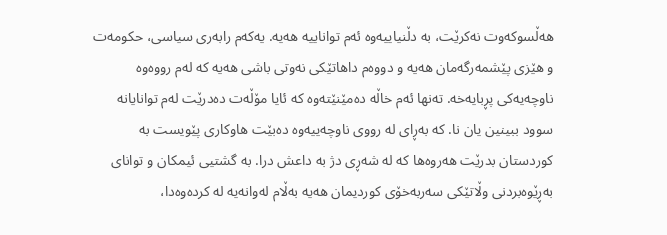هه‌ڵسوکه‌وت نه‌کرێت، به دڵنیاییه‌وه ئه‌م تواناییه هه‌یه. یه‌که‌م رابه‌ری سیاسی، حکومه‌ت و هێزی پێشمه‌رگه‌مان هه‌یه و دووه‌م داهاتێکی نه‌وتی باشی هه‌یه که له‌م رووه‌وه ناوچه‌یه‌کی پڕبایه‌خه. ته‌نها ئه‌م خاڵه ده‌مێنێته‌وه که ئایا مۆڵه‌ت ده‌درێت له‌م توانایانه سوود ببینین یان نا. که به‌ڕای له رووی ناوچه‌ییه‌وه ده‌بێت هاوکاری پێویست به کوردستان بدرێت هه‌روه‌ها که له شه‌‌ڕی دژ به داعش درا. به گشتیی ئیمکان و توانای به‌ڕێوه‌بردنی وڵاتێکی سه‌ربه‌خۆی کوردیمان هه‌یه به‌ڵام له‌وانه‌یه له کرده‌وه‌دا،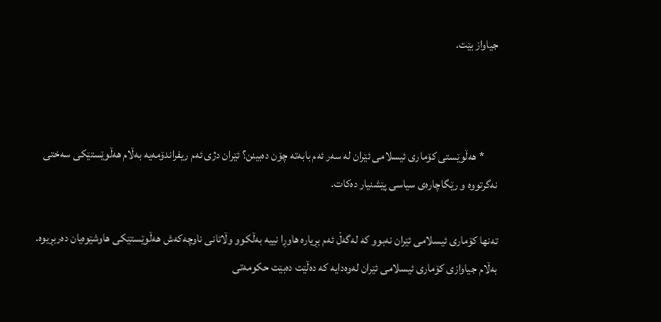جیاواز بێت.



      * هه‌ڵوێستی کۆماری ئیسلامی ئێران له سه‌ر ئه‌م بابه‌ته چۆن ده‌بینن؟ ئێران دژی ئه‌م ریفراندۆمه‌یه به‌ڵام هه‌ڵوێستێکی سه‌ختی نه‌گرتووه و رێگاچاره‌ی سیاسی پێشنیار ده‌‌کات.

ته‌نها کۆماری ئیسلامی ئێران نه‌بوو که له‌گه‌ڵ ئه‌م بڕیاره هاوڕا نییه به‌ڵکوو وڵاتانی ناوچه‌که‌ش هه‌ڵوێستێکی هاوشێوه‌یان ده‌ربڕیوه. به‌ڵام جیاوازی کۆماری ئیسلامی ئێران له‌وه‌دایه که ده‌ڵێت ده‌بێت حکومه‌تی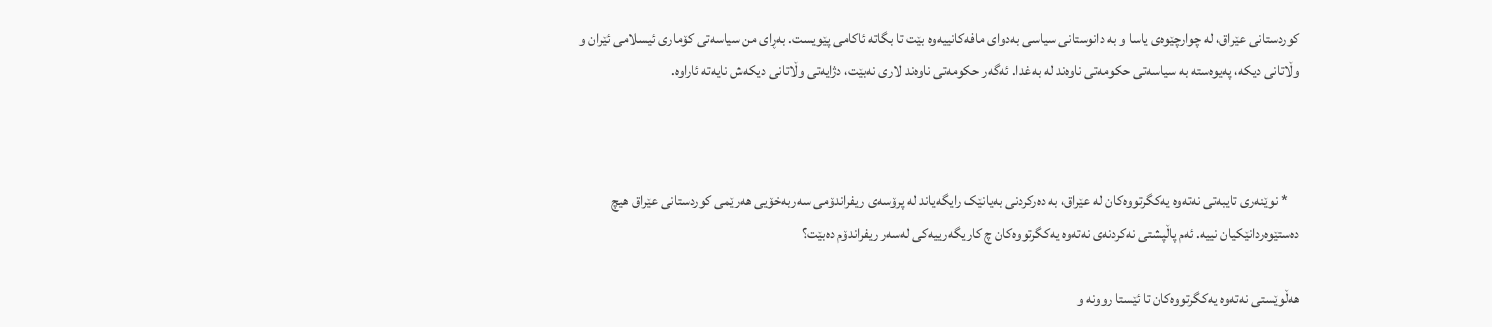کوردستانی عێراق، له چوارچێوه‌ی یاسا و به دانوستانی سیاسی به‌دوای مافه‌کانییه‌وه بێت تا بگاته ئاکامی پێویست. به‌ڕای من سیاسه‌تی کۆماری ئیسلامی ئێران و وڵاتانی دیکه، په‌یوه‌سته به سیاسه‌تی حکومه‌تی ناوه‌ند له به‌غدا. ئه‌گه‌ر حکومه‌تی ناوه‌ند لاری نه‌بێت، دژایه‌تی وڵاتانی دیکه‌‌ش نایه‌ته ئاراوه.



    * نوێنه‌ری تایبه‌تی نه‌ته‌وه یه‌کگرتووه‌کان له عێراق، به ده‌رکردنی به‌یانێک رایگه‌یاند له پرۆسه‌ی ریفراندۆمی سه‌ربه‌خۆیی هه‌رێمی کوردستانی عێراق هیچ ده‌ستێوه‌ردانێکیان نییه. ئه‌م پاڵپشتی نه‌کردنه‌ی نه‌ته‌وه یه‌کگرتووه‌کان چ کاریگه‌رییه‌کی له‌سه‌ر ریفراندۆم ده‌بێت؟

هه‌ڵوێستی نه‌ته‌وه‌ یه‌کگرتووه‌کان تا ئێستا روونه و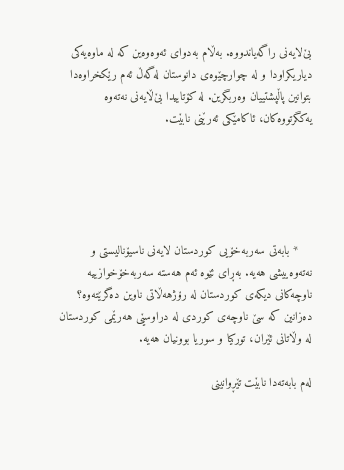بێ‌لایه‌نی راگه‌یاندووه. به‌ڵام به‌دوای ئه‌وه‌وه‌ین که له ماوه‌یه‌کی دیاریکراودا و له چوارچێوه‌ی دانوستان له‌گه‌ڵ ئه‌م رێکخراوه‌دا بتوانین پاڵپشتییان وه‌ربگرین. له کۆتاییدا بێ‌ڵایه‌نی نه‌ته‌وه یه‌کگرتووه‌کان، ئاکامێکی ئه‌رێنی نابێت.





    * بابه‌تی سه‌ربه‌خۆیی کوردستان لایه‌نی ناسیۆنالیستی و نه‌ته‌وه‌ییشی هه‌یه. به‌ڕای ئێوه ئه‌م هه‌سته سه‌ربه‌خۆخوازییه ناوچه‌کانی دیکه‌ی کوردستان له رۆژهه‌ڵاتی ناوین ده‌گرێته‌وه؟ ده‌زانین که سێ ناوچه‌ی کوردی له دراوسێی هه‌رێمی کوردستان له وڵاتانی ئێران، تورکیا و سوریا بوونیان هه‌یه.

له‌م بابه‌ته‌دا نابێت تێڕوانینی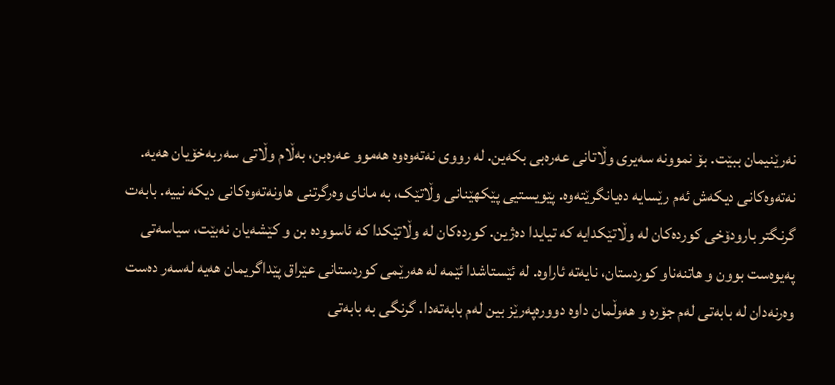نه‌رێنیمان ببێت. بۆ نموونه سه‌یری وڵاتانی عه‌ره‌بی بکه‌ین. له رووی نه‌ته‌وه‌وه هه‌موو عه‌ره‌بن، به‌ڵام وڵاتی سه‌ربه‌خۆیان هه‌یه. نه‌ته‌وه‌کانی دیکه‌ش ئه‌م رێسایه ده‌یانگرێته‌وه. پێویستیی پێکهێنانی وڵاتێک، به مانای وه‌رگرتنی هاونه‌ته‌وه‌کانی دیکه نییه. بابه‌ت گرنگتر بارودۆخی کورده‌کان له وڵاتێکدایه که تیایدا ده‌ژین. کورده‌کان له وڵاتێکدا که ئاسووده بن و کێشه‌یان نه‌بێت، سیاسه‌تی په‌یوه‌ست بوون و هاتنه‌ناو کوردستان، نایه‌ته ئاراوه. له ئێستاشدا ئێمه له هه‌رێمی کوردستانی عێراق پێداگریمان هه‌یه له‌سه‌ر ده‌ست وه‌رنه‌دان له بابه‌تی له‌م جۆره و هه‌وڵمان داوه دووره‌په‌رێز بین له‌م بابه‌ته‌دا. گرنگی به بابه‌تی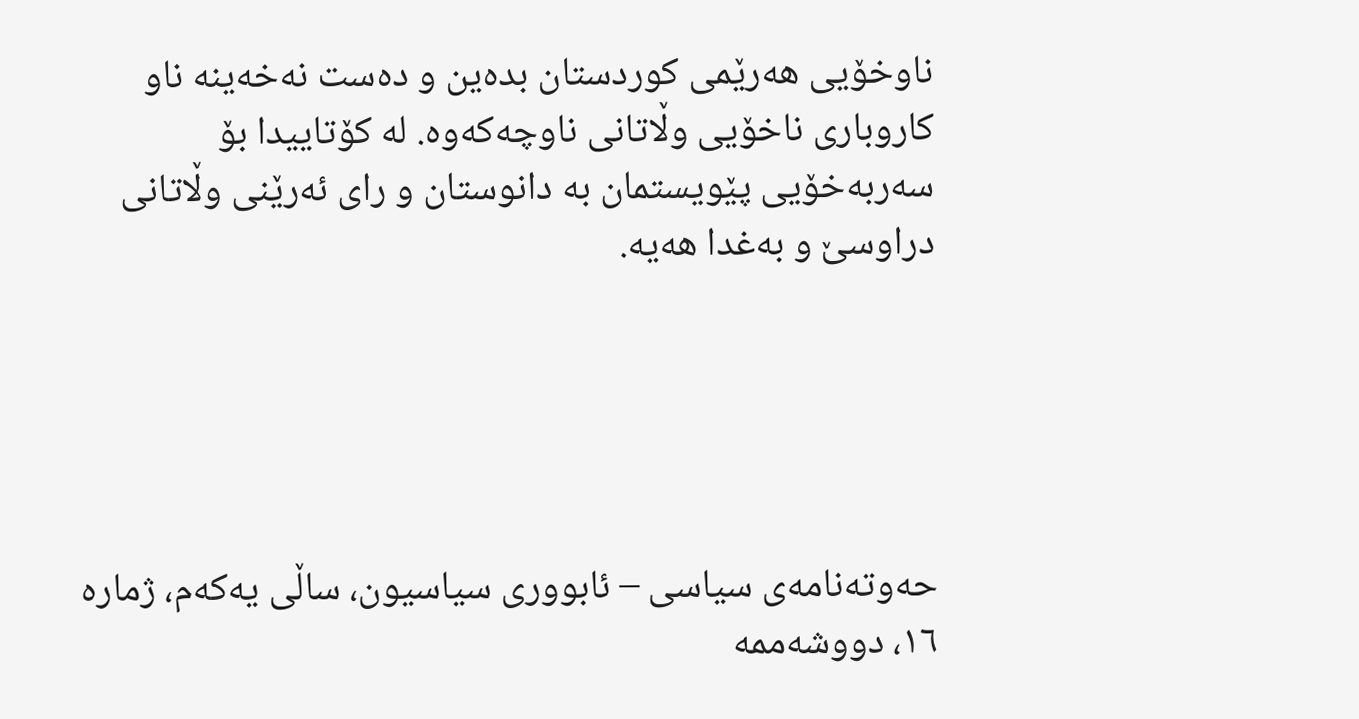ناوخۆیی هه‌رێمی کوردستان بده‌ین و ده‌ست نه‌خه‌ینه ناو کاروباری ناخۆیی وڵاتانی ناوچه‌که‌وه. له کۆتاییدا بۆ سه‌ربه‌خۆیی پێویستمان به دانوستان و رای ئه‌رێنی وڵاتانی دراوسێ و به‌غدا هه‌یه.





حه‌وته‌نامه‌ی سیاسی – ئابووری سیاسیون، ساڵی یه‌که‌م، ژماره‌ ١٦، دووشه‌ممه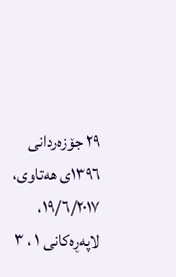٢٩ جۆزه‌ردانی ١٣٩٦ی هه‌تاوی، ١٩/٦/٢٠١٧، لاپه‌ڕه‌کانی ١ ، ٣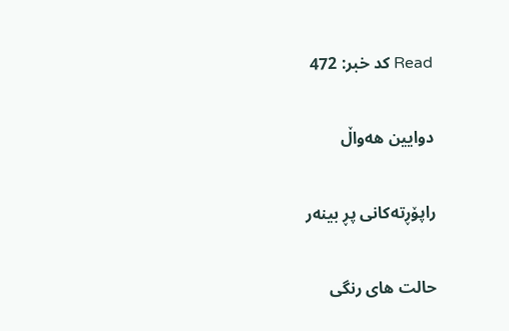Read کد خبر: 472

دوایین هەواڵ

راپۆڕتەکانی پڕ بینەر

حالت های رنگی